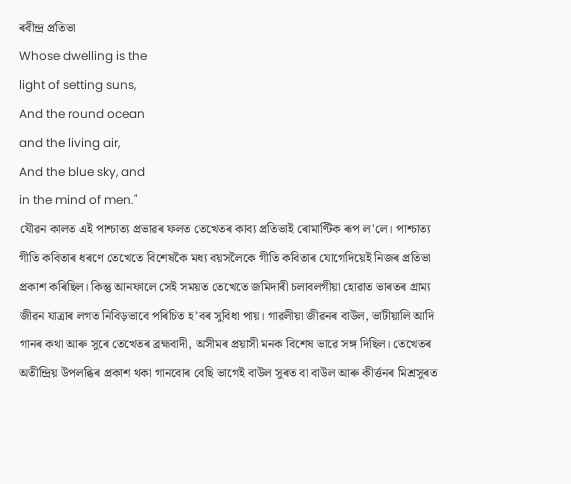ৰবীন্দ্ৰ প্ৰতিভা
Whose dwelling is the
light of setting suns,
And the round ocean
and the living air,
And the blue sky, and
in the mind of men."
যৌৱন কালত এই পাশ্চাত্য প্ৰভাৱৰ ফলত তেখেতৰ কাব্য প্ৰতিভাই ৰোমাণ্টিক ৰূপ ল'লে। পাশ্চাত্য গীতি কবিতাৰ ধৰণে তেখেতে বিশেষকৈ মধ্য বয়সলৈকে গীতি কবিতাৰ যোগেদিয়েই নিজৰ প্ৰতিভা প্ৰকাশ কৰিছিল। কিন্তু আনফালে সেই সময়ত তেখেতে জমিদাৰী চলাবলগীয়া হোৱাত ভাৰতৰ গ্ৰাম্য জীৱন যাত্ৰাৰ লগত নিবিড়ভাবে পৰিচিত হ’বৰ সুবিধা পায়। গাৱলীয়া জীৱনৰ বাউল, ভাটীয়ালি আদি গানৰ কথা আৰু সুৰে তেখেতৰ ব্ৰহ্মবাদী, অসীমৰ প্ৰয়াসী মনক বিশেষ ভাৱে সঙ্গ দিছিল। তেখেতৰ অতীন্দ্ৰিয় উপলব্ধিৰ প্ৰকাশ থকা গানবোৰ বেছি ভাগেই বাউল সুৰত বা বাউল আৰু কীৰ্ত্তনৰ মিশ্ৰসুৰত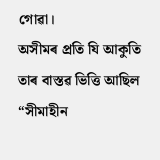গোৱা।
অসীমৰ প্ৰতি যি আকুতি তাৰ বাস্তৱ ভিত্তি আছিল
“সীমাহীন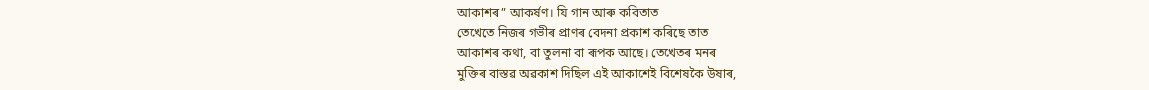আকাশৰ” আকৰ্ষণ। যি গান আৰু কবিতাত
তেখেতে নিজৰ গভীৰ প্ৰাণৰ বেদনা প্ৰকাশ কৰিছে তাত
আকাশৰ কথা, বা তুলনা বা ৰূপক আছে। তেখেতৰ মনৰ
মুক্তিৰ বাস্তৱ অৱকাশ দিছিল এই আকাশেই বিশেষকৈ উষাৰ,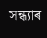সন্ধ্যাৰ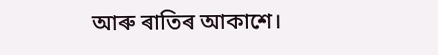আৰু ৰাতিৰ আকাশে।